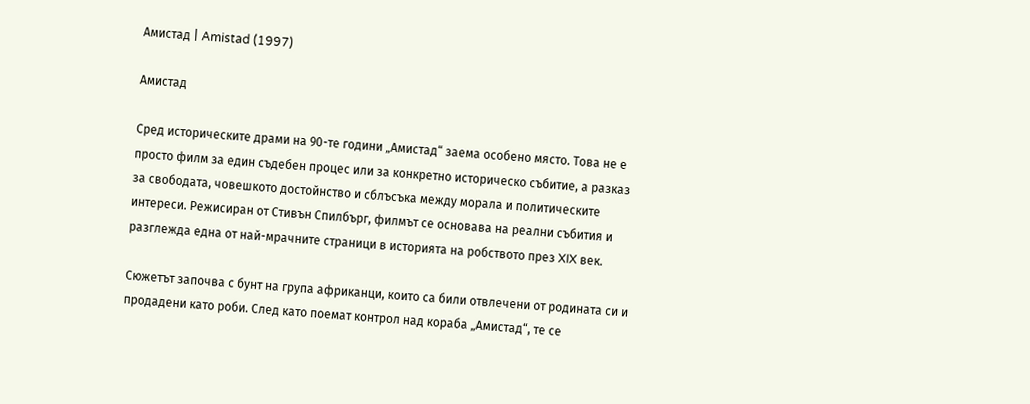Амистад | Amistad (1997)

Амистад

Сред историческите драми на 90-те години „Амистад“ заема особено място. Това не е просто филм за един съдебен процес или за конкретно историческо събитие, а разказ за свободата, човешкото достойнство и сблъсъка между морала и политическите интереси. Режисиран от Стивън Спилбърг, филмът се основава на реални събития и разглежда една от най-мрачните страници в историята на робството през XIX век.

Сюжетът започва с бунт на група африканци, които са били отвлечени от родината си и продадени като роби. След като поемат контрол над кораба „Амистад“, те се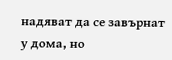надяват да се завърнат у дома, но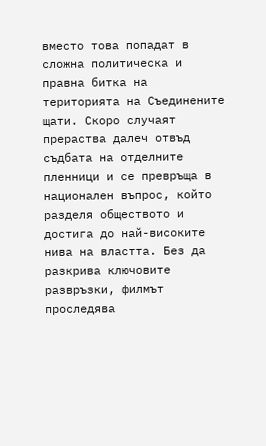вместо това попадат в сложна политическа и правна битка на територията на Съединените щати. Скоро случаят прераства далеч отвъд съдбата на отделните пленници и се превръща в национален въпрос, който разделя обществото и достига до най-високите нива на властта. Без да разкрива ключовите развръзки, филмът проследява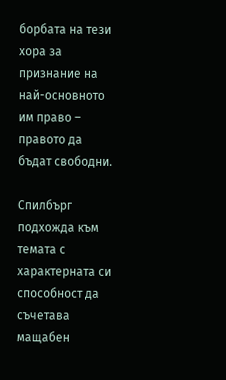борбата на тези хора за признание на най-основното им право – правото да бъдат свободни.

Спилбърг подхожда към темата с характерната си способност да съчетава мащабен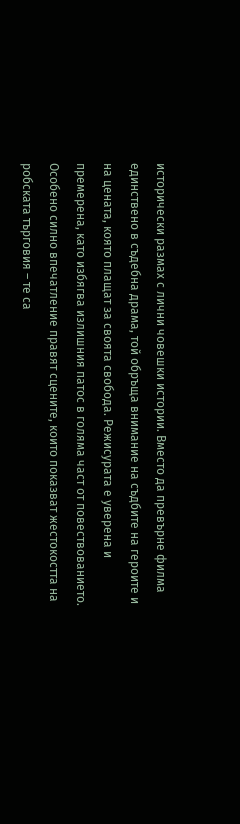исторически размах с лични човешки истории. Вместо да превърне филма единствено в съдебна драма, той обръща внимание на съдбите на героите и на цената, която плащат за своята свобода. Режисурата е уверена и премерена, като избягва излишния патос в голяма част от повествованието. Особено силно впечатление правят сцените, които показват жестокостта на робската търговия – те са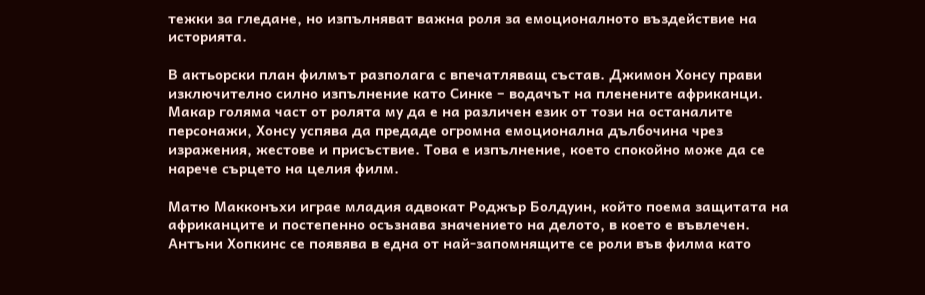тежки за гледане, но изпълняват важна роля за емоционалното въздействие на историята.

В актьорски план филмът разполага с впечатляващ състав. Джимон Хонсу прави изключително силно изпълнение като Синке – водачът на пленените африканци. Макар голяма част от ролята му да е на различен език от този на останалите персонажи, Хонсу успява да предаде огромна емоционална дълбочина чрез изражения, жестове и присъствие. Това е изпълнение, което спокойно може да се нарече сърцето на целия филм.

Матю Макконъхи играе младия адвокат Роджър Болдуин, който поема защитата на африканците и постепенно осъзнава значението на делото, в което е въвлечен. Антъни Хопкинс се появява в една от най-запомнящите се роли във филма като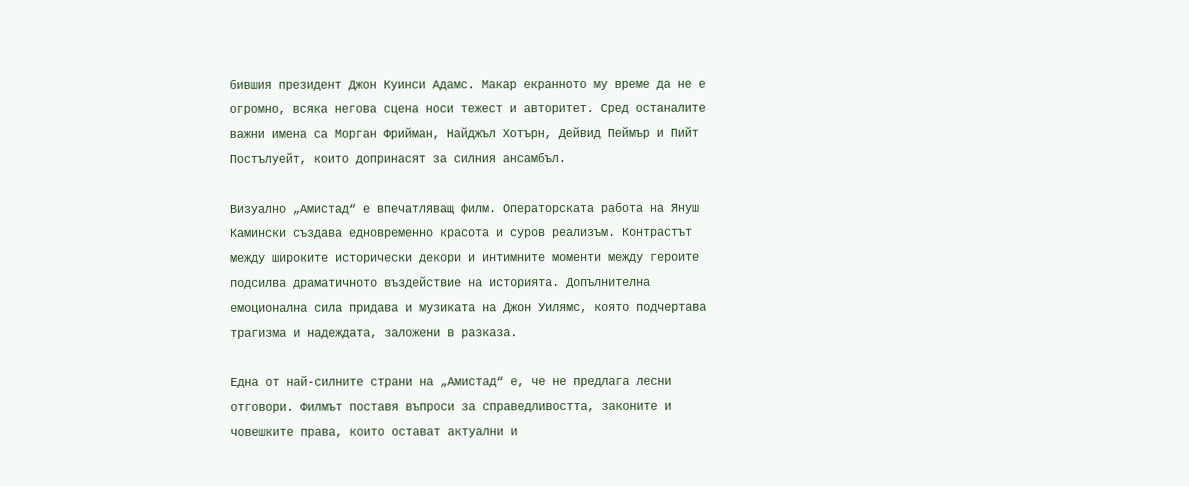бившия президент Джон Куинси Адамс. Макар екранното му време да не е огромно, всяка негова сцена носи тежест и авторитет. Сред останалите важни имена са Морган Фрийман, Найджъл Хотърн, Дейвид Пеймър и Пийт Постълуейт, които допринасят за силния ансамбъл.

Визуално „Амистад“ е впечатляващ филм. Операторската работа на Януш Камински създава едновременно красота и суров реализъм. Контрастът между широките исторически декори и интимните моменти между героите подсилва драматичното въздействие на историята. Допълнителна емоционална сила придава и музиката на Джон Уилямс, която подчертава трагизма и надеждата, заложени в разказа.

Една от най-силните страни на „Амистад“ е, че не предлага лесни отговори. Филмът поставя въпроси за справедливостта, законите и човешките права, които остават актуални и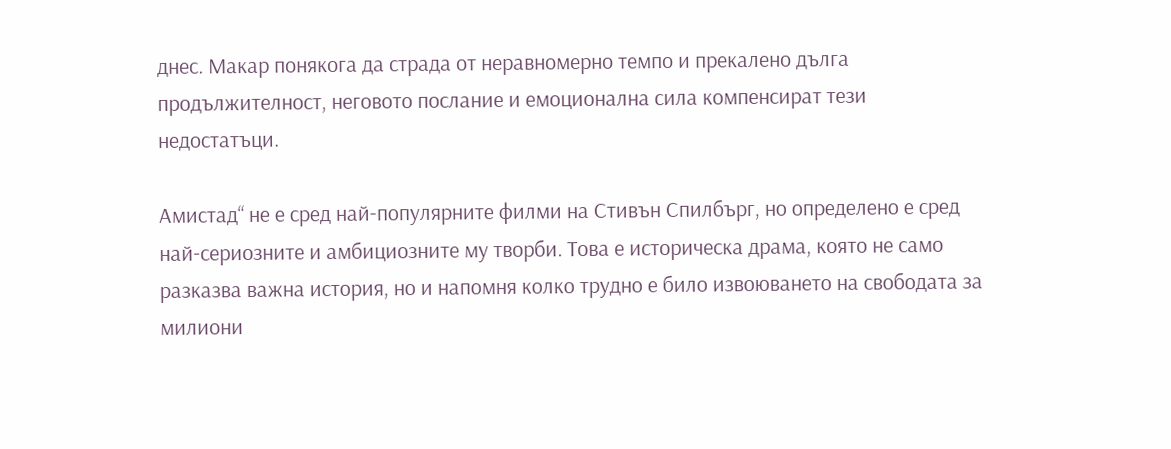днес. Макар понякога да страда от неравномерно темпо и прекалено дълга продължителност, неговото послание и емоционална сила компенсират тези недостатъци.

Амистад“ не е сред най-популярните филми на Стивън Спилбърг, но определено е сред най-сериозните и амбициозните му творби. Това е историческа драма, която не само разказва важна история, но и напомня колко трудно е било извоюването на свободата за милиони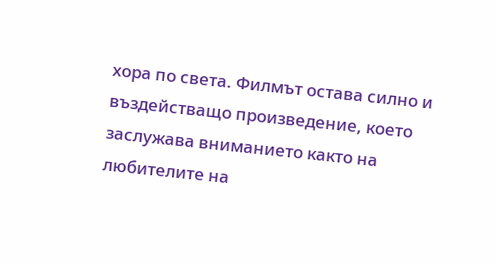хора по света. Филмът остава силно и въздействащо произведение, което заслужава вниманието както на любителите на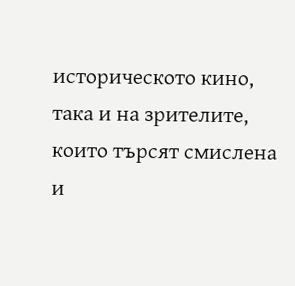историческото кино, така и на зрителите, които търсят смислена и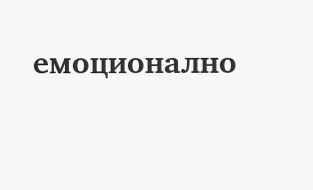емоционално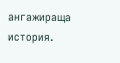ангажираща история.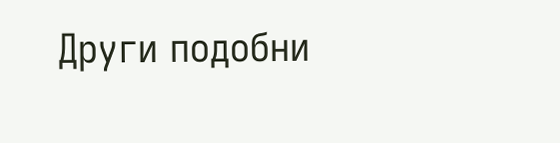Други подобни